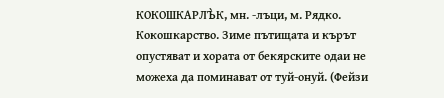КОКОШКАРЛЪ̀К, мн. -лъци, м. Рядко. Кокошкарство. Зиме пътищата и кърът опустяват и хората от бекярските одаи не можеха да поминават от туй-онуй. (Фейзи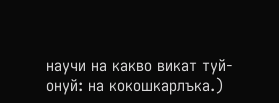научи на какво викат туй-онуй: на кокошкарлъка.)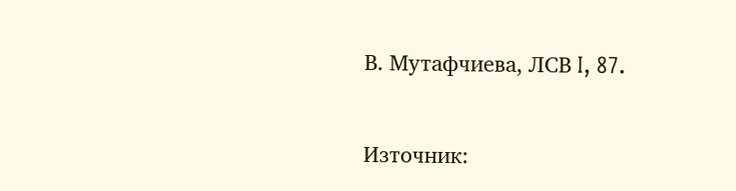В. Мутафчиева, ЛСВ I, 87.


Източник: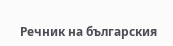Речник на българския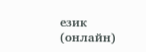език (онлайн)